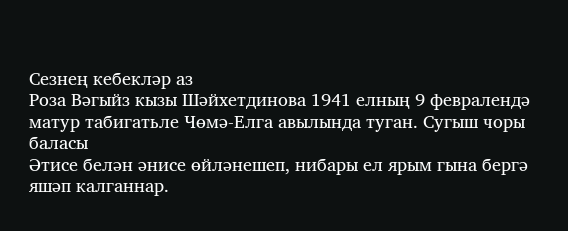Сезнең кебекләр аз
Роза Вәгыйз кызы Шәйхетдинова 1941 елның 9 февралендә матур табигатьле Чөмә-Елга авылында туган. Сугыш чоры баласы
Әтисе белән әнисе өйләнешеп, нибары ел ярым гына бергә яшәп калганнар.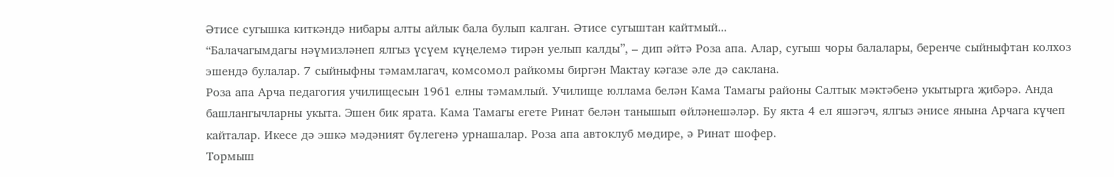Әтисе сугышка киткәндә нибары алты айлык бала булып калган. Әтисе сугыштан кайтмый...
“Балачагымдагы нәүмизләнеп ялгыз үсүем күңелемә тирән уелып калды”, – дип әйтә Роза апа. Алар, сугыш чоры балалары, беренче сыйныфтан колхоз эшендә булалар. 7 сыйныфны тәмамлагач, комсомол райкомы биргән Мактау кәгазе әле дә саклана.
Роза апа Арча педагогия училищесын 1961 елны тәмамлый. Училище юллама белән Кама Тамагы районы Салтык мәктәбенә укытырга җибәрә. Анда башлангычларны укыта. Эшен бик ярата. Кама Тамагы егете Ринат белән танышып өйләнешәләр. Бу якта 4 ел яшәгәч, ялгыз әнисе янына Арчага күчеп кайталар. Икесе дә эшкә мәдәният бүлегенә урнашалар. Роза апа автоклуб мөдире, ә Ринат шофер.
Тормыш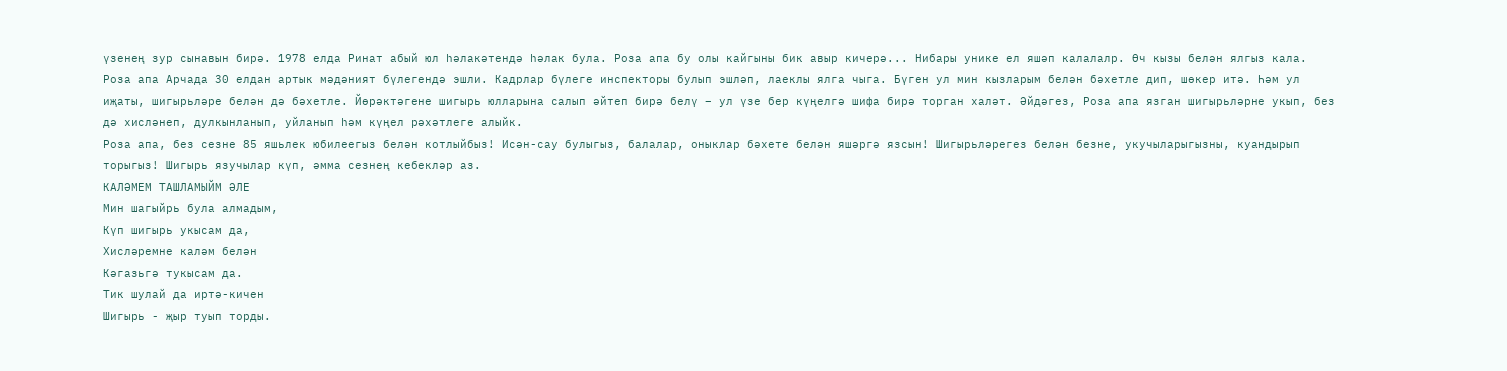үзенең зур сынавын бирә. 1978 елда Ринат абый юл һәлакәтендә һәлак була. Роза апа бу олы кайгыны бик авыр кичерә... Нибары унике ел яшәп калалалр. Өч кызы белән ялгыз кала.
Роза апа Арчада 30 елдан артык мәдәният бүлегендә эшли. Кадрлар бүлеге инспекторы булып эшләп, лаеклы ялга чыга. Бүген ул мин кызларым белән бәхетле дип, шөкер итә. Һәм ул иҗаты, шигырьләре белән дә бәхетле. Йөрәктәгене шигырь юлларына салып әйтеп бирә белү – ул үзе бер күңелгә шифа бирә торган халәт. Әйдәгез, Роза апа язган шигырьләрне укып, без дә хисләнеп, дулкынланып, уйланып һәм күңел рәхәтлеге алыйк.
Роза апа, без сезне 85 яшьлек юбилеегыз белән котлыйбыз! Исән-сау булыгыз, балалар, оныклар бәхете белән яшәргә язсын! Шигырьләрегез белән безне, укучыларыгызны, куандырып торыгыз! Шигырь язучылар күп, әмма сезнең кебекләр аз.
КАЛӘМЕМ ТАШЛАМЫЙМ ӘЛЕ
Мин шагыйрь була алмадым,
Күп шигырь укысам да,
Хисләремне каләм белән
Кәгазьгә тукысам да.
Тик шулай да иртә-кичен
Шигырь - җыр туып торды.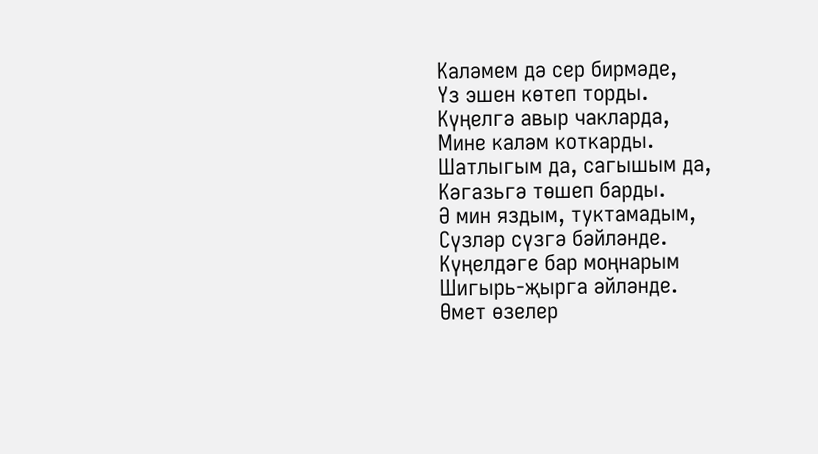Каләмем дә сер бирмәде,
Үз эшен көтеп торды.
Күңелгә авыр чакларда,
Мине каләм коткарды.
Шатлыгым да, сагышым да,
Кәгазьгә төшеп барды.
Ә мин яздым, туктамадым,
Сүзләр сүзгә бәйләнде.
Күңелдәге бар моңнарым
Шигырь-җырга әйләнде.
Өмет өзелер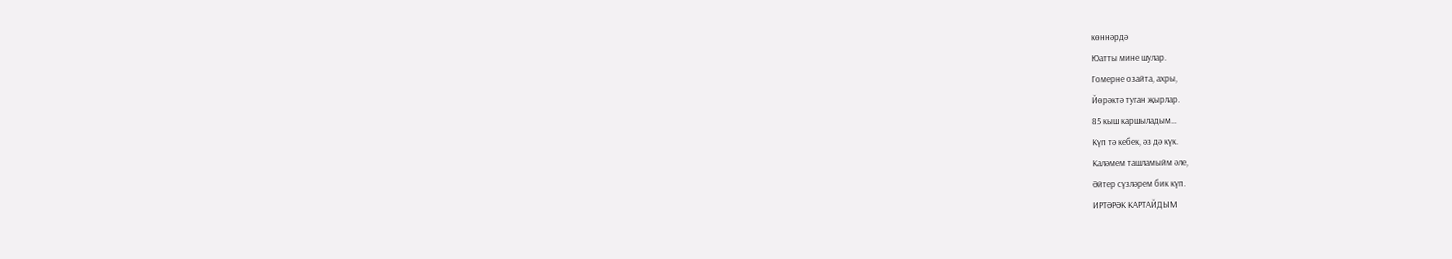көннәрдә
Юатты мине шулар.
Гомерне озайта, ахры,
Йөрәктә туган җырлар.
85 кыш каршыладым…
Күп тә кебек, әз дә күк.
Каләмем ташламыйм әле,
Әйтер сүзләрем бик күп.
ИРТӘРӘК КАРТАЙДЫМ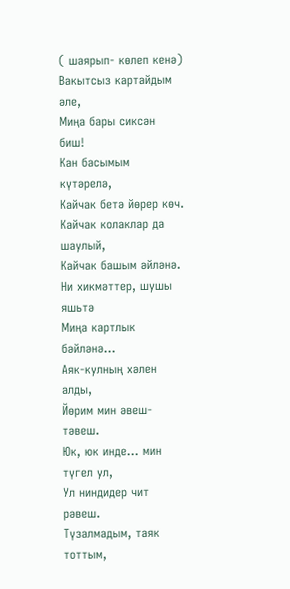( шаярып- көлеп кенә)
Вакытсыз картайдым әле,
Миңа бары сиксән биш!
Кан басымым күтәрелә,
Кайчак бетә йөрер көч.
Кайчак колаклар да шаулый,
Кайчак башым әйләнә.
Ни хикмәттер, шушы яшьтә
Миңа картлык бәйләнә…
Аяк-кулның хәлен алды,
Йөрим мин әвеш-тәвеш.
Юк, юк инде... мин түгел ул,
Ул ниндидер чит рәвеш.
Түзалмадым, таяк тоттым,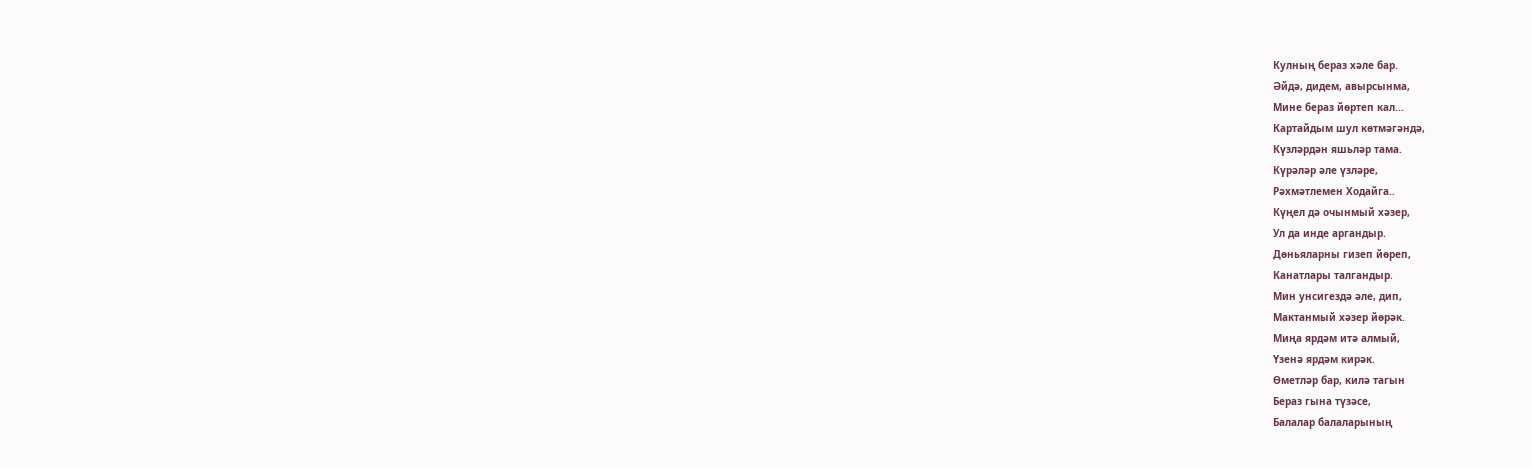Кулның бераз хәле бар.
Әйдә, дидем, авырсынма,
Мине бераз йөртеп кал...
Картайдым шул көтмәгәндә,
Күзләрдән яшьләр тама.
Күрәләр әле үзләре,
Рәхмәтлемен Ходайга..
Күңел дә очынмый хәзер,
Ул да инде аргандыр.
Дөньяларны гизеп йөреп,
Канатлары талгандыр.
Мин унсигездә әле, дип,
Мактанмый хәзер йөрәк.
Миңа ярдәм итә алмый,
Үзенә ярдәм кирәк.
Өметләр бар, килә тагын
Бераз гына түзәсе,
Балалар балаларының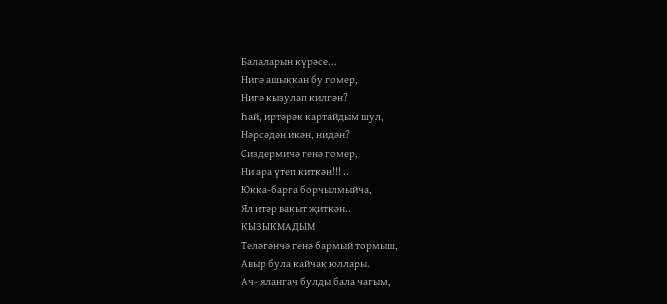Балаларын күрәсе...
Нигә ашыккан бу гомер,
Нигә кызулап килгән?
Һай, иртәрәк картайдым шул,
Нәрсәдән икән, нидән?
Сиздермичә генә гомер,
Ни ара үтеп киткән!!! ..
Юкка-барга борчылмыйча,
Ял итәр вакыт җиткән..
КЫЗЫКМАДЫМ
Теләгәнчә генә бармый тормыш,
Авыр була кайчак юллары.
Ач- ялангач булды бала чагым,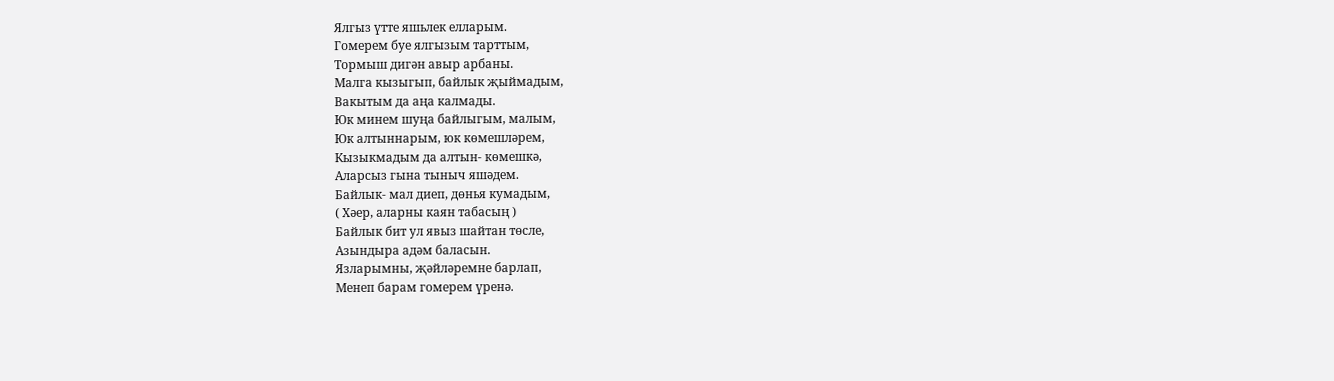Ялгыз үтте яшьлек елларым.
Гомерем буе ялгызым тарттым,
Тормыш дигән авыр арбаны.
Малга кызыгып, байлык җыймадым,
Вакытым да аңа калмады.
Юк минем шуңа байлыгым, малым,
Юк алтыннарым, юк көмешләрем,
Кызыкмадым да алтын- көмешкә,
Аларсыз гына тыныч яшәдем.
Байлык- мал диеп, дөнья кумадым,
( Хәер, аларны каян табасың )
Байлык бит ул явыз шайтан төсле,
Азындыра адәм баласын.
Язларымны, җәйләремне барлап,
Менеп барам гомерем үренә.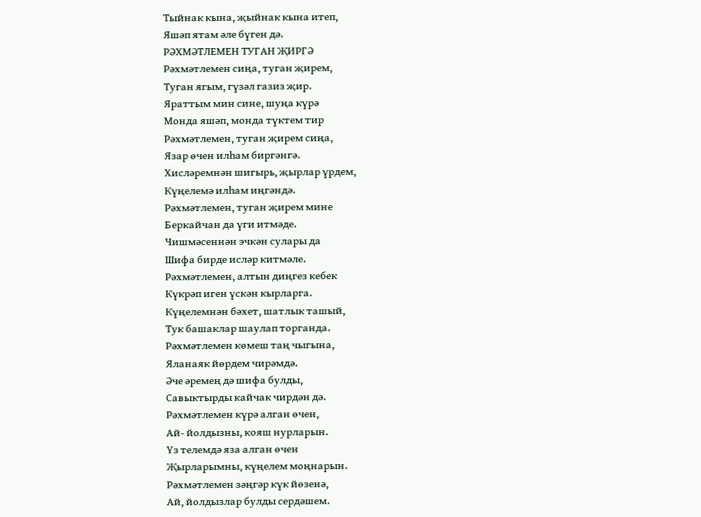Тыйнак кына, җыйнак кына итеп,
Яшәп ятам әле бүген дә.
РӘХМӘТЛЕМЕН ТУГАН ҖИРГӘ
Рәхмәтлемен сиңа, туган җирем,
Туган ягым, гүзәл газиз җир.
Яраттым мин сине, шуңа күрә
Монда яшәп, монда түктем тир
Рәхмәтлемен, туган җирем сиңа,
Язар өчен илһам биргәнгә.
Хисләремнән шигырь, җырлар үрдем,
Күңелемә илһам иңгәндә.
Рәхмәтлемен, туган җирем мине
Беркайчан да үги итмәде.
Чишмәсеннән эчкән сулары да
Шифа бирде исләр китмәле.
Рәхмәтлемен, алтын диңгез кебек
Күкрәп иген үскән кырларга.
Күңелемнән бәхет, шатлык ташый,
Тук башаклар шаулап торганда.
Рәхмәтлемен көмеш таң чыгына,
Яланаяк йөрдем чирәмдә.
Әче әремең дә шифа булды,
Савыктырды кайчак чирдән дә.
Рәхмәтлемен күрә алган өчен,
Ай- йолдызны, кояш нурларын.
Үз телемдә яза алган өчен
Җырларымны, күңелем моңнарын.
Рәхмәтлемен зәңгәр күк йөзенә,
Ай, йолдызлар булды сердәшем.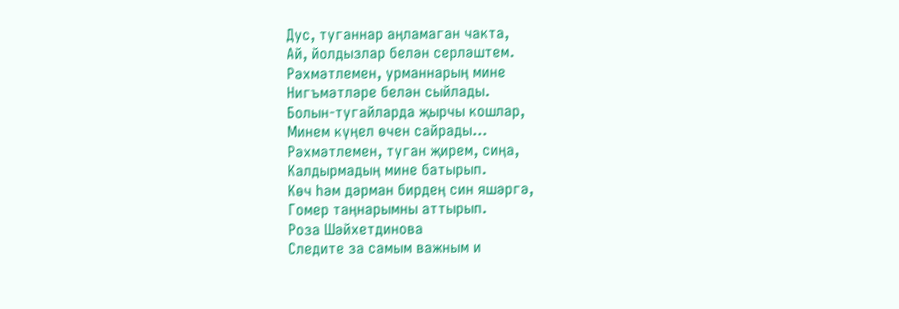Дус, туганнар аңламаган чакта,
Ай, йолдызлар белән серләштем.
Рәхмәтлемен, урманнарың мине
Нигъмәтләре белән сыйлады.
Болын-тугайларда җырчы кошлар,
Минем күңел өчен сайрады…
Рәхмәтлемен, туган җирем, сиңа,
Калдырмадың мине батырып.
Көч һәм дәрман бирдең син яшәргә,
Гомер таңнарымны аттырып.
Роза Шәйхетдинова
Следите за самым важным и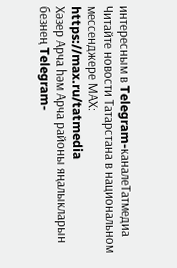интересным в Telegram-каналеТатмедиа
Читайте новости Татарстана в национальном мессенджере MАХ: https://max.ru/tatmedia
Хәзер Арча һәм Арча районы яңалыкларын безнең Telegram-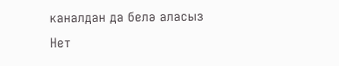каналдан да белә аласыз
Нет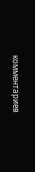комментариев